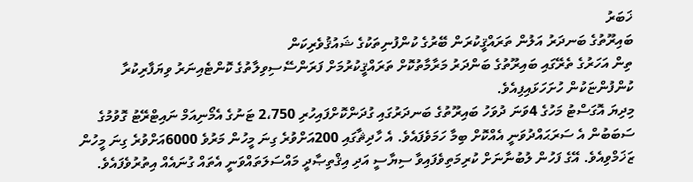ޚަބަރު
ބައިރޫތުގެ ބަނދަރު އަލުން ތަރައްޤީކުރަން ބޭރުގެ ކުންފުނިތަކުގެ ޝައުޤުވެރިކަން
ތިން އަހަރުގެ ތެރޭގައި ބައިރޫތުގެ ބަންދަރު މަރާމާތުކޮށް ތަރައްޤީކުރުމަށް ފަރަންސޭސިވިލާތުގެ ކޮންޓެއިނަރު ވިޔަފާރިކުރާ ކުންފުންޏަކުން ހުށަހަޅައިފިއެވެ.
މިދިޔަ އޮގަސްޓު މަހުގެ 4ވަނަ ދުވަހު ބައިރޫތުގެ ބަނދަރުގައި ގުދަންކޮށްފައިހުރި 2،750 ޓަނުގެ އެމޯނިއަމް ނައިޓްރޭޓު ގޮވުމުގެ ސަބަބުން އެ ސަރަޙައްދުވަނީ އެއްކޮށް ބިމާ ހަމަވެފައެވެ. އެ ހާދިޘާގައި 200އަށްވުރެ ގިނަ މީހުން މަރުވެ 6000އަށްވުރެ ގިނަ މީހުން ޒަޚަމްވިއެވެ. އޭގެ ފަހުން ލުބުނާނަށް ކުރިމަތިވެފައިވާ ސިޔާސީ އަދި އިޤްތިޞާދީ މައްސަލަތައްވަނީ އެތައް ގުނައެއް އިތުރުވެފައެވެ.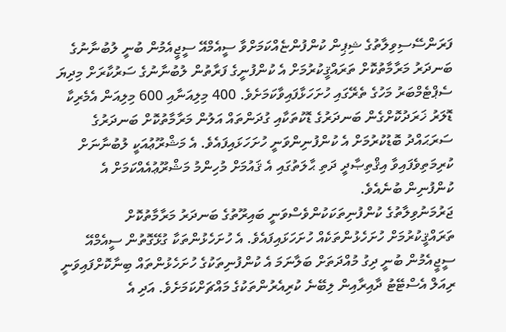ފަރަންސޭސިވިލާތުގެ ޝިޕިން ކުންފުންޏެއްކަމަށްވާ ސީއެމްއޭ ސީޖީއެމުން ބުނީ ލުބުނާނުގެ ބަނދަރު މަރާމާތުކޮށް ތަރައްޤީކުރުމަށް އެ ކުންފުނީގެ ފަރާތުން ލުބުނާނުގެ ސަރުކާރަށް މިދިޔަ ސެޕްޓެމްބަރު މަހުގެ ތެރޭގައި ހުށަހަޅާފައިވާކަމަށެވެ. 400 މިލިއަނާއި 600 މިލިއަން އެމެރިކާ ޑޮލަރު ޚަރަދުކޮށްގެން ބަނދަރުގެ ޑޮކުތަކާއި ގުދަންތައް އަލުން މަރާމާތުކޮށް ބަނދަރުގެ ސަރަޙައްދު ބޮޑުކުރުމަށް އެ ކުންފުނިންވަނީ ހުށަހަޅައިފައެވެ. އެ މަޝްރޫޢުއަކީ ލުބުނާނަށް ކުރިމަތިވެފައިވާ އިޤްތިޞާދީ ދަތި ޙާލަތުގައި އެ ޤައުމަށް މުހިންމު މަޝްރޫޢުއެއްކަމަށް އެ ކުންފުނިން ބުނެއެވެ.
ޖަރުމަނުވިލާތުގެ ކުންފުނިތަކަކުންވެސްވަނީ ބައިރޫތުގެ ބަނދަރު މަރާމާތުކޮށް ތަރައްޤީކުރުމަށް ހުށަހެޅުންތަކެއް ހުށަހަޅައިފައެވެ. އެ ހުށަހެޅުންތަކާ ގުޅޭގޮތުން ސީއެމްއޭ ސީޖީއެމުން ބުނީ ދިގު މުއްދަތަށް ބަލާނަމަ އެ ކުންފުނިތަކުގެ ހުށަހެޅުންތައް ބިނާކޮށްފައިވަނީ ރިއަލް އެސްޓޭޓު ދާއިރާއިން ލިބޭނެ ކުރިއެރުންތަކުގެ މައްޗަށްކަމަށެވެ. އަދި އެ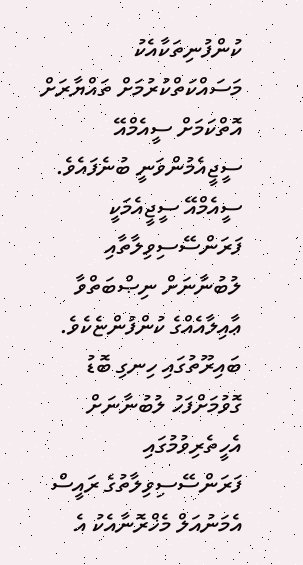ކުންފުނިތަކާއެކު މަސައްކަތްކުރުމަށް ތައްޔާރަށް އޮތްކަމަށް ސީއެމްއޭ ސީޖީއެމުންވަނީ ބުނެފައެވެ.
ސީއެމްއޭ ސީޖީއެމަކީ ފަރަންސޭސިވިލާތާއި ލުބުނާނަށް ނިޞްބަތްވާ ޢާއިލާއެއްގެ ކުންފުންޏެކެވެ. ބައިރޫތުގައި ހިނގި ބޮޑު ގޮވުމަށްފަހު ލުބުނާނަށް އެހީތެރިވުމުގައި ފަރަންސޭސިވިލާތުގެ ރައީސް އެމަނުއަލް މެޚްރޮނާއެކު އެ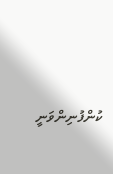ކުންފުނިންވަނީ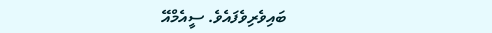ބައިވެރިވެފައެވެ. ސީއެމްއޭ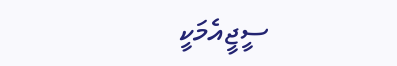ސީޖީއެމަކީ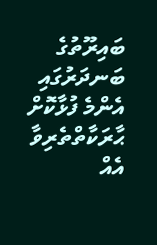ބައިރޫތުގެ ބަނދަރުގައި އެންމެ ފުޅާކޮށް ޙާރަކާތްތެރިވާ އެއް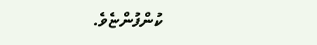ކުންފުންޏެވެ.